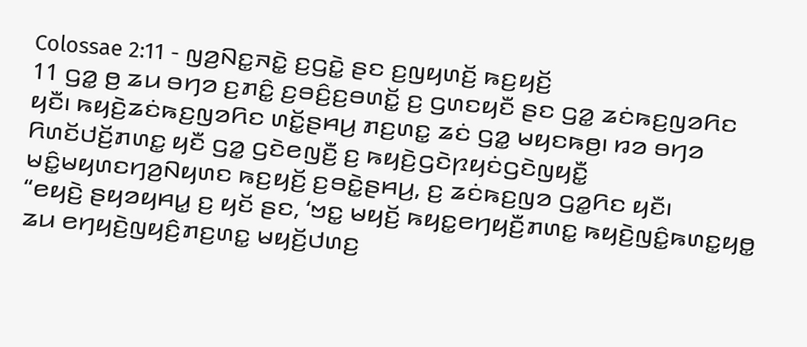Colossae 2:11 - ꤜꤤ꤬ꤡꤢ꤭ꤏꤢꤧ꤭ ꤢ꤬ꤞꤢꤧ꤭ ꤔꤢ ꤢ꤬ꤜꤟꤛꤢꤩ꤬ ꤒꤢ꤬ꤟꤢꤩ꤬
11 ꤞꤤ꤭ ꤥ꤬ ꤘꤣ ꤋꤚꤤ ꤢ꤬ꤊꤢꤨ꤭ ꤢ꤬ꤋꤢꤨ꤬ꤢ꤬ꤋꤛꤢꤩ꤭ ꤢ꤬ ꤞꤛꤢꤟꤢꤪ ꤔꤢ ꤞꤤ꤭ ꤘꤢꤦꤒꤢ꤬ꤜꤤꤖꤢ ꤟꤢꤪ꤯ ꤒꤟꤢꤧ꤬ꤘꤢꤦꤒꤢ꤬ꤜꤤꤖꤢ ꤛꤢꤩ꤭ꤔꤌꤣ꤬ ꤊꤢ꤬ꤛꤢ꤭ ꤘꤢꤦ ꤞꤤ꤭ ꤗꤟꤢꤒꤥ꤬꤯ ꤙꤤ ꤋꤚꤤ ꤖꤛꤢꤩꤓꤢꤩ꤬ꤊꤛꤢ꤭ ꤟꤢꤪ ꤞꤤ꤭ ꤞꤢꤧꤕꤜꤢꤪ꤬ ꤢ꤬ ꤒꤟꤢꤧ꤬ꤞꤢꤧꤐꤟꤢꤦꤞꤢꤧꤜꤟꤢꤪ꤭ ꤗꤢꤨ꤭ꤗꤟꤛꤢꤚꤤ꤬ꤡꤟꤛꤢ ꤒꤢ꤬ꤟꤢꤩ꤬ ꤢ꤬ꤋꤢꤧ꤭ꤔꤌꤣ꤬, ꤢ꤬ ꤘꤢꤦꤒꤢ꤬ꤜꤤ ꤞꤤ꤭ꤖꤢ ꤟꤢꤪ꤯
“ꤕꤟꤢꤧ꤬ ꤔꤟꤤꤟꤌꤣ꤭ ꤢ꤬ ꤟꤢꤩ ꤔꤢ, ‘ꤠꤢ꤭ ꤗꤟꤢꤩ꤬ ꤒꤟꤢ꤭ꤕꤚꤟꤢꤪ꤬ꤊꤛꤢ꤭ ꤒꤟꤢꤧ꤬ꤜꤢꤨ꤭ꤒꤛꤢ꤭ꤟꤥ꤭ ꤘꤣ ꤕꤚꤟꤢꤧ꤬ꤜꤟꤢꤨ꤬ꤊꤢ꤬ꤛꤢ꤭ ꤗꤟꤢꤩ꤬ꤓꤛꤢ꤬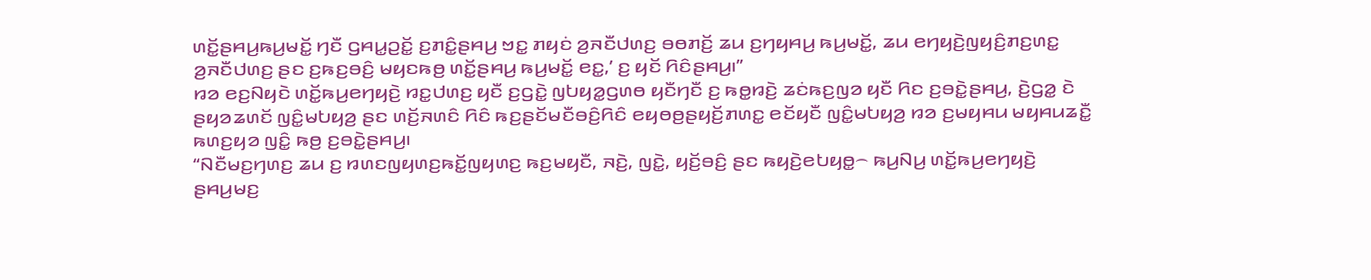ꤛꤢꤩ꤭ꤔꤌꤣ꤬ꤒꤣ꤬ꤗꤢꤩ꤭ ꤚꤢꤪ ꤞꤌꤣ꤭ꤑꤢꤩ꤭ ꤢ꤬ꤊꤢꤨ꤭ꤔꤌꤣ꤬ ꤠꤢ꤭ ꤊꤟꤢꤦ ꤤ꤬ꤏꤢꤪꤓꤛꤢ꤬ ꤋꤥꤊꤢꤩ꤬ ꤘꤣ ꤢ꤬ꤚꤟꤌꤣ꤬ ꤒꤣ꤬ꤗꤢꤩ꤭, ꤘꤣ ꤕꤚꤟꤢꤧ꤬ꤜꤟꤢꤨ꤬ꤊꤢ꤬ꤛꤢ꤭ ꤤ꤬ꤏꤢꤪꤓꤛꤢ꤬ ꤔꤢ ꤢ꤬ꤒꤢ꤬ꤋꤢꤨ꤬ ꤗꤟꤢꤒꤥ꤬ ꤛꤢꤩ꤭ꤔꤌꤣ꤬ ꤒꤣ꤬ꤗꤢꤩ꤭ ꤕꤢ꤭,’ ꤢ꤬ ꤟꤢꤩ ꤖꤢꤨꤔꤌꤣ꤬꤯”
ꤙꤤ ꤕꤢ꤬ꤡꤟꤢꤧ ꤛꤢꤩ꤭ꤒꤣ꤬ꤕꤚꤟꤢꤧ꤬ ꤙꤢ꤭ꤓꤛꤢ꤬ ꤟꤢꤪ ꤢ꤬ꤞꤢꤧ꤭ ꤜꤝꤟꤤ꤭ꤞꤛꤥ ꤟꤢꤪꤚꤢꤪ ꤢ꤬ ꤒꤥ꤭ꤙꤢꤧ꤬ ꤘꤢꤦꤒꤢ꤬ꤜꤤ ꤟꤢꤪ ꤖꤢ ꤢ꤬ꤋꤢꤧ꤭ꤔꤌꤣ꤬, ꤢꤧ꤬ꤞꤤ꤭ ꤢꤧ ꤔꤟꤤꤘꤛꤢꤩ ꤜꤢꤨ꤭ꤗꤝꤟꤤ꤬ ꤔꤢ ꤛꤢꤩ꤬ꤏꤛꤢꤨ ꤖꤢꤨ ꤒꤢ꤬ꤔꤢꤩꤗꤢꤪꤋꤢꤨ꤬ꤖꤢꤨ ꤕꤟꤥꤥ꤬ꤔꤟꤢꤩ꤬ꤊꤛꤢ꤭ ꤕꤢꤩꤟꤢꤪ ꤜꤢꤨ꤭ꤗꤝꤟꤤ꤬ ꤙꤤ ꤢ꤬ꤗꤟꤌꤣ ꤗꤟꤌꤣꤘꤢꤪ꤭ ꤒꤛꤢ꤬ꤟꤤ ꤜꤢꤨ꤭ ꤒꤥ꤬ ꤢ꤬ꤋꤢꤧ꤭ꤔꤌꤣ꤬꤯
“ꤡꤢꤪꤗꤢ꤬ꤚꤛꤢ꤬ ꤘꤣ ꤢ꤬ ꤙꤛꤢꤜꤟꤛꤢ꤬ꤒꤢꤩ꤭ꤜꤟꤛꤢ꤬ ꤒꤢ꤬ꤗꤟꤢꤪ, ꤏꤢꤧ꤬, ꤜꤢꤧ꤭, ꤟꤢꤩ꤬ꤋꤢꤨ꤬ ꤔꤢ ꤒꤟꤢꤧ꤬ꤕꤝꤟꤥ꤭꤮ ꤒꤣ꤬ꤡꤣ꤬ ꤛꤢꤩ꤭ꤒꤣ꤬ꤕꤚꤟꤢꤧ꤬ ꤔꤌꤣ꤬ꤗꤢ꤬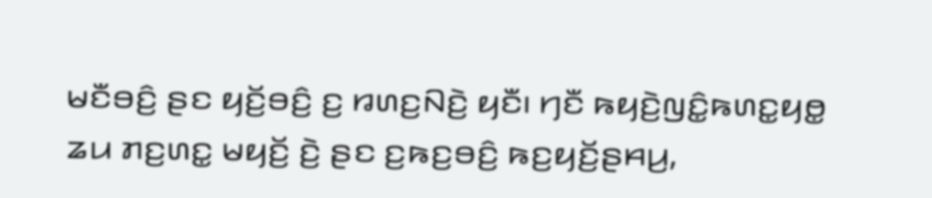ꤗꤢꤪꤋꤢꤨ꤬ ꤔꤢ ꤟꤢꤩ꤬ꤋꤢꤨ꤬ ꤢ꤬ ꤙꤛꤢ꤬ꤡꤢꤧ꤬ ꤟꤢꤪ꤯ ꤚꤢꤪ ꤒꤟꤢꤧ꤬ꤜꤢꤨ꤭ꤒꤛꤢ꤭ꤟꤥ꤭ ꤘꤣ ꤊꤢ꤬ꤛꤢ꤭ ꤗꤟꤢꤩ꤬ ꤢꤧ꤬ ꤔꤢ ꤢ꤬ꤒꤢ꤬ꤋꤢꤨ꤬ ꤒꤢ꤬ꤟꤢꤩ꤬ꤔꤌꤣ꤬,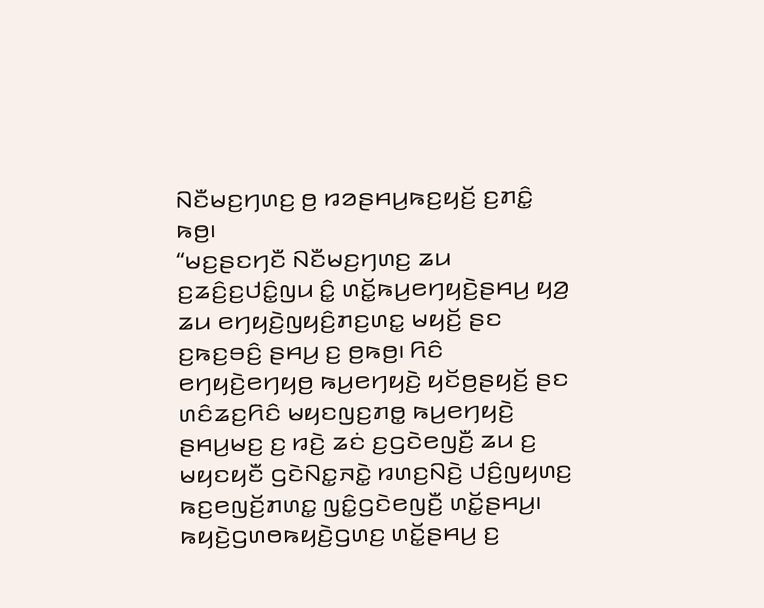ꤡꤢꤪꤗꤢ꤬ꤚꤛꤢ꤬ ꤥ꤬ ꤙꤤꤔꤌꤣ꤬ꤒꤢ꤬ꤟꤢꤩ꤬ ꤢ꤬ꤊꤢꤨ꤭ ꤒꤥ꤬꤯
“ꤗꤢ꤬ꤔꤢꤚꤢꤪ ꤡꤢꤪꤗꤢ꤬ꤚꤛꤢ꤬ ꤘꤣ ꤢ꤬ꤘꤢꤨ꤬ꤢ꤬ꤓꤢꤨ꤭ꤜꤣ ꤢꤨ꤭ ꤛꤢꤩ꤭ꤒꤣ꤬ꤕꤚꤟꤢꤧ꤬ꤔꤌꤣ꤬ ꤟꤤ꤬ ꤘꤣ ꤕꤚꤟꤢꤧ꤬ꤜꤟꤢꤨ꤬ꤊꤢ꤬ꤛꤢ꤭ ꤗꤟꤢꤩ꤬ ꤔꤢ ꤢ꤬ꤒꤢ꤬ꤋꤢꤨ꤬ ꤔꤌꤣ꤬ ꤢ꤬ ꤥ꤬ꤒꤥ꤬꤯ ꤖꤢꤨ ꤕꤚꤟꤢꤧ꤬ꤕꤚꤟꤥ꤬ ꤒꤣ꤬ꤕꤚꤟꤢꤧ꤬ ꤟꤢꤩꤥ꤬ꤔꤟꤢꤩ꤬ ꤔꤢ
ꤛꤢꤨꤘꤢ꤬ꤖꤢꤨ ꤗꤟꤢꤜꤢ꤬ꤊꤥ꤭ ꤒꤣ꤬ꤕꤚꤟꤢꤧ꤬ ꤔꤌꤣ꤬ꤗꤢ꤬ ꤢ꤬ ꤙꤢꤧ꤬ ꤘꤢꤦ ꤢ꤬ꤞꤢꤧꤕꤜꤢꤪ꤬ ꤘꤣ ꤢ꤬ ꤗꤟꤢꤟꤢꤪ ꤞꤢꤧꤡꤢ꤭ꤏꤢꤧ꤭ ꤙꤛꤢ꤬ꤡꤢꤧ꤬ ꤓꤢꤨ꤬ꤜꤟꤛꤢ꤬ ꤒꤢ꤬ꤕꤜꤢꤩ꤬ꤊꤛꤢ꤭ ꤜꤢꤨ꤭ꤞꤢꤧꤕꤜꤢꤪ꤬ ꤛꤢꤩ꤭ꤔꤌꤣ꤬꤯ ꤒꤟꤢꤧ꤬ꤞꤛꤥꤒꤟꤢꤧ꤬ꤞꤛꤢ꤬ ꤛꤢꤩ꤭ꤔꤌꤣ꤬ ꤢ꤬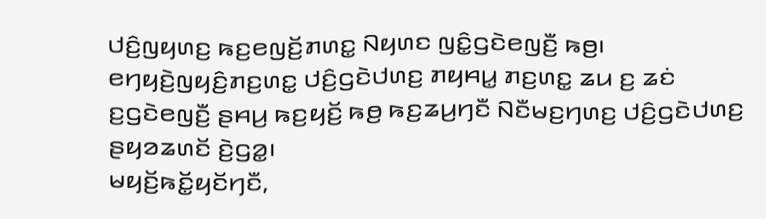ꤓꤢꤨ꤬ꤜꤟꤛꤢ꤬ ꤒꤢ꤬ꤕꤜꤢꤩ꤬ꤊꤛꤢ꤭ ꤡꤟꤛꤢ ꤜꤢꤨ꤭ꤞꤢꤧꤕꤜꤢꤪ꤬ ꤒꤥ꤬꤯ ꤕꤚꤟꤢꤧ꤬ꤜꤟꤢꤨ꤬ꤊꤢ꤬ꤛꤢ꤭ ꤓꤢꤨ꤬ꤞꤢꤧꤓꤛꤢ꤬ ꤊꤟꤌꤣ꤭ ꤊꤢ꤬ꤛꤢ꤭ ꤘꤣ ꤢ꤬ ꤘꤢꤦ ꤢ꤬ꤞꤢꤧꤕꤜꤢꤪ꤬ ꤔꤌꤣ꤬ ꤒꤢ꤬ꤟꤢꤩ꤬ ꤒꤥ꤬ ꤒꤢ꤬ꤘꤣ꤬ꤚꤢꤪ ꤡꤢꤪꤗꤢ꤬ꤚꤛꤢ꤬ ꤓꤢꤨ꤬ꤞꤢꤧꤓꤛꤢ꤬ ꤔꤟꤤꤘꤛꤢꤩ ꤢꤧ꤬ꤞꤤ꤭꤯
ꤗꤟꤢꤩ꤬ꤒꤢꤩ꤭ꤟꤢꤩꤚꤢꤪ,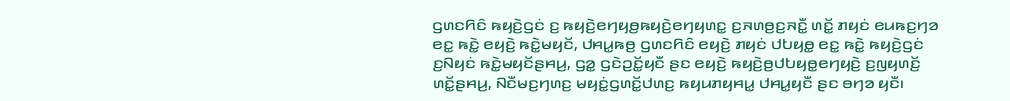ꤞꤛꤢꤖꤢꤨ ꤒꤟꤢꤧ꤬ꤞꤢꤦ ꤢ꤬ ꤒꤟꤢꤧ꤬ꤕꤚꤟꤥ꤬ꤒꤟꤢꤧ꤬ꤕꤚꤟꤛꤢ꤭ ꤢ꤬ꤏꤛꤥ꤬ꤢ꤬ꤏꤢꤪ꤭ ꤛꤢꤩ꤭ ꤊꤟꤢꤦ ꤕꤣꤒꤢ꤬ꤚꤤ ꤕꤢ꤭ ꤒꤢꤧ꤭ ꤕꤟꤢꤧ꤬ ꤒꤢꤧ꤭ꤗꤟꤢꤩ, ꤓꤌꤣ꤭ꤒꤥ꤬ ꤞꤛꤢꤖꤢꤨ ꤕꤟꤢꤧ꤬ ꤊꤟꤢꤦ ꤓꤝꤟꤥ꤭ ꤕꤢ꤭ ꤒꤢꤧ꤭ ꤒꤟꤢꤧ꤬ꤞꤢꤦ ꤢ꤬ꤡꤟꤢꤦ ꤒꤢꤧ꤭ꤗꤟꤢꤩꤔꤌꤣ꤬, ꤞꤤ꤭ ꤞꤢꤧꤑꤢꤩ꤭ꤟꤢꤪ ꤔꤢ ꤕꤟꤢꤧ꤬ ꤒꤟꤢꤧ꤬ꤥ꤬ꤓꤝꤟꤥ꤭ꤕꤚꤟꤢꤧ꤬ ꤢ꤬ꤜꤟꤛꤢꤩ꤬ ꤛꤢꤩ꤭ꤔꤌꤣ꤬, ꤡꤢꤪꤗꤢ꤬ꤚꤛꤢ꤬ ꤗꤟꤢꤦ꤭ꤞꤛꤢꤩ꤭ꤓꤛꤢ꤬ ꤒꤟꤣꤊꤟꤌꤣ꤭ ꤓꤌꤣ꤭ꤟꤢꤪ ꤔꤢ ꤋꤚꤤ ꤟꤢꤪ꤯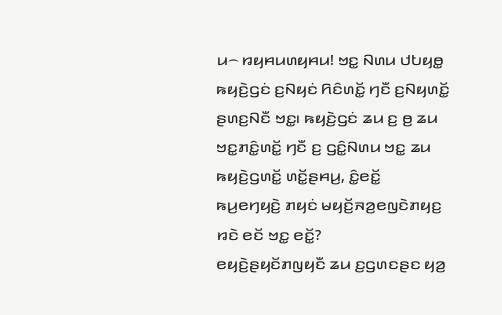ꤣ꤮ ꤙꤟꤌꤣꤛꤟꤌꤣ! ꤠꤢ꤭ ꤡꤛꤣ ꤓꤝꤟꤥ꤭ ꤒꤟꤢꤧ꤬ꤞꤢꤦ ꤢ꤬ꤡꤟꤢꤦ ꤖꤢꤨꤛꤢꤩ꤭ ꤚꤢꤪ ꤢ꤬ꤡꤟꤛꤢꤩ꤭ ꤔꤛꤢ꤬ꤡꤢꤪ ꤠꤢ꤭꤯ ꤒꤟꤢꤧ꤬ꤞꤢꤦ ꤘꤣ ꤢ꤬ ꤥ꤬ ꤘꤣ ꤠꤢ꤭ꤊꤢꤨ꤭ꤛꤢꤩ꤭ ꤚꤢꤪ ꤢ꤬ ꤞꤢꤨ꤭ꤡꤛꤣ ꤠꤢ꤭ ꤘꤣ ꤒꤟꤢꤧ꤬ꤞꤛꤢꤩ꤭ ꤛꤢꤩ꤭ꤔꤌꤣ꤬, ꤢꤨ꤭ꤕꤢꤩ꤭ ꤒꤣ꤬ꤕꤚꤟꤢꤧ꤬ ꤊꤟꤢꤦ ꤗꤟꤢꤩ꤬ꤏꤤ꤬ꤕꤜꤢꤧꤊꤟꤢ꤬ ꤙꤢꤧ ꤕꤢꤩ ꤠꤢ꤭ ꤕꤢꤩ꤭?
ꤕꤟꤢꤧ꤬ꤔꤟꤢꤩꤊꤜꤟꤢꤪ ꤘꤣ ꤢ꤬ꤞꤛꤢꤔꤢ ꤟꤤ꤬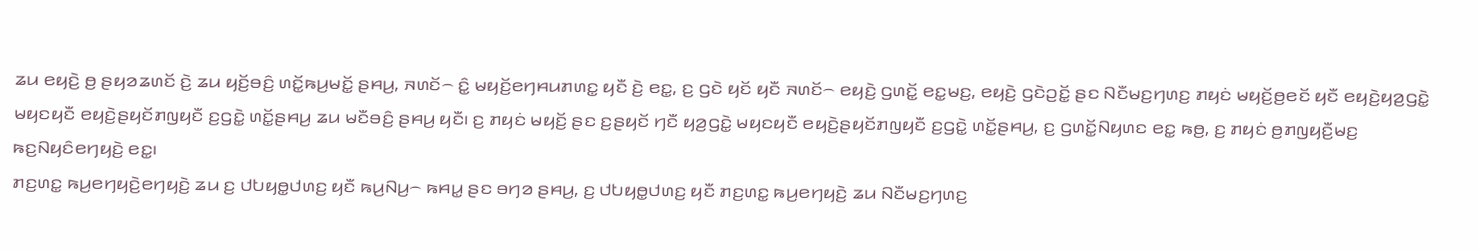ꤘꤣ ꤕꤟꤢꤧ꤬ ꤥ꤬ ꤔꤟꤤꤘꤛꤢꤩ ꤢꤧ꤬ ꤘꤣ ꤟꤢꤩ꤬ꤋꤢꤨ꤬ ꤛꤢꤩ꤭ꤒꤣ꤬ꤗꤢꤩ꤭ ꤔꤌꤣ꤬, ꤏꤛꤢꤩ꤮ ꤢꤨ꤭ ꤗꤟꤢꤩ꤬ꤕꤚꤌꤣꤊꤛꤢ꤭ ꤟꤢꤪ ꤢꤧ꤬ ꤕꤢ꤭, ꤢ꤬ ꤞꤢꤧ ꤟꤢꤩ ꤟꤢꤪ ꤏꤛꤢꤩ꤮ ꤕꤟꤢꤧ꤬ ꤞꤛꤢꤩ꤭ ꤕꤢ꤭ꤗꤢ꤬, ꤕꤟꤢꤧ꤬ ꤞꤢꤧꤑꤢꤩ꤭ ꤔꤢ ꤡꤢꤪꤗꤢ꤬ꤚꤛꤢ꤬ ꤊꤟꤢꤦ ꤗꤟꤢꤩ꤬ꤥ꤬ꤕꤢꤩ ꤟꤢꤪ ꤕꤟꤢꤧ꤬ꤟꤤ꤬ꤞꤢꤧ꤭ ꤗꤟꤢꤟꤢꤪ ꤕꤟꤢꤧ꤬ꤔꤟꤢꤩꤊꤜꤟꤢꤪ ꤢ꤬ꤞꤢꤧ꤭ ꤛꤢꤩ꤭ꤔꤌꤣ꤬ ꤘꤣ ꤗꤢꤪꤋꤢꤨ꤬ ꤔꤌꤣ꤬ ꤟꤢꤪ꤯ ꤢ꤬ ꤊꤟꤢꤦ ꤗꤟꤢꤩ꤬ ꤔꤢ ꤢ꤬ꤔꤟꤢꤩ ꤚꤢꤪ ꤟꤤ꤬ꤞꤢꤧ꤭ ꤗꤟꤢꤟꤢꤪ ꤕꤟꤢꤧ꤬ꤔꤟꤢꤩꤊꤜꤟꤢꤪ ꤢ꤬ꤞꤢꤧ꤭ ꤛꤢꤩ꤭ꤔꤌꤣ꤬, ꤢ꤬ ꤞꤛꤢꤩ꤭ꤡꤟꤛꤢ ꤕꤢ꤭ ꤒꤥ꤬, ꤢ꤬ ꤊꤟꤢꤦ ꤥ꤬ꤊꤜꤟꤢꤪ꤬ꤗꤢ꤬ ꤒꤢ꤬ꤡꤟꤢꤨꤕꤚꤟꤢꤧ꤬ ꤕꤢ꤭꤯
ꤊꤢ꤬ꤛꤢ꤭ ꤒꤣ꤬ꤕꤚꤟꤢꤧ꤬ꤕꤚꤟꤢꤧ꤬ ꤘꤣ ꤢ꤬ ꤓꤝꤟꤥ꤭ꤓꤛꤢ꤬ ꤟꤢꤪ ꤒꤣ꤬ꤡꤣ꤬꤮ ꤒꤌꤣ꤭ ꤔꤢ ꤋꤚꤤ ꤔꤌꤣ꤬, ꤢ꤬ ꤓꤝꤟꤥ꤭ꤓꤛꤢ꤬ ꤟꤢꤪ ꤊꤢ꤬ꤛꤢ꤭ ꤒꤣ꤬ꤕꤚꤟꤢꤧ꤬ ꤘꤣ ꤡꤢꤪꤗꤢ꤬ꤚꤛꤢ꤬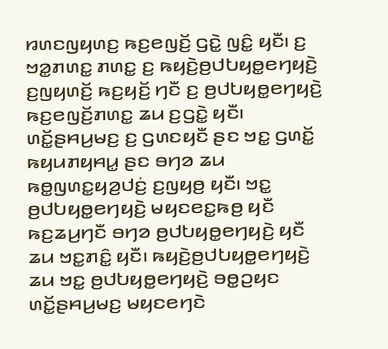ꤙꤛꤢꤜꤟꤛꤢ꤬ ꤒꤢ꤬ꤕꤜꤢꤩ꤬ ꤞꤢꤧ꤭ ꤜꤢꤨ꤭ ꤟꤢꤪ꤯ ꤢ꤬ ꤠꤤ꤭ꤊꤛꤢ꤭ ꤊꤛꤢ꤭ ꤢ꤬ ꤒꤟꤢꤧ꤬ꤥ꤬ꤓꤝꤟꤥ꤭ꤕꤚꤟꤢꤧ꤬ ꤢ꤬ꤜꤟꤛꤢꤩ꤬ ꤒꤢ꤬ꤟꤢꤩ꤬ ꤚꤢꤪ ꤢ꤬ ꤥ꤬ꤓꤝꤟꤥ꤭ꤕꤚꤟꤢꤧ꤬ ꤒꤢ꤬ꤕꤜꤢꤩ꤬ꤊꤛꤢ꤭ ꤘꤣ ꤢ꤬ꤞꤢꤧ꤭ ꤟꤢꤪ꤯
ꤛꤢꤩ꤭ꤔꤌꤣ꤬ꤗꤢ꤬ ꤢ꤬ ꤞꤛꤢꤟꤢꤪ ꤔꤢ ꤠꤢ꤭ ꤞꤛꤢꤩ꤭ ꤒꤟꤣꤊꤟꤌꤣ꤭ ꤔꤢ ꤋꤚꤤ ꤘꤣ ꤒꤥ꤭ꤜꤛꤢ꤭ꤟꤤ꤬ꤓꤢꤦ꤬ ꤢ꤬ꤜꤟꤥ꤬ ꤟꤢꤪ꤯ ꤠꤢ꤭ ꤥ꤬ꤓꤝꤟꤥ꤭ꤕꤚꤟꤢꤧ꤬ ꤗꤟꤢꤕꤢ꤭ꤒꤥ꤬ ꤟꤢꤪ ꤒꤢ꤬ꤘꤣ꤬ꤚꤢꤪ ꤋꤚꤤ ꤥ꤬ꤓꤝꤟꤥ꤭ꤕꤚꤟꤢꤧ꤬ ꤟꤢꤪ ꤘꤣ ꤠꤢ꤭ꤊꤢꤨ꤭ ꤟꤢꤪ꤯ ꤒꤟꤢꤧ꤬ꤥ꤬ꤓꤝꤟꤥ꤭ꤕꤚꤟꤢꤧ꤬ ꤘꤣ ꤠꤢ꤭ ꤥ꤬ꤓꤝꤟꤥ꤭ꤕꤚꤟꤢꤧ꤬ ꤋꤥ꤭ꤑꤟꤢ ꤛꤢꤩ꤭ꤔꤌꤣ꤬ꤗꤢ꤬ ꤗꤟꤢꤕꤚꤢꤧ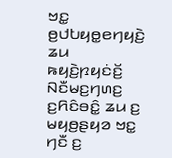ꤠꤢ꤭ ꤥ꤬ꤓꤝꤟꤥ꤭ꤕꤚꤟꤢꤧ꤬ ꤘꤣ ꤒꤟꤢꤧ꤬ꤐꤟꤢꤦꤢꤩ꤬ ꤡꤢꤪꤗꤢ꤬ꤚꤛꤢ꤬ ꤢ꤬ꤖꤢꤨꤋꤢꤨ꤭ ꤘꤣ ꤢ꤬ ꤗꤟꤥ꤬ꤔꤟꤤ ꤠꤢ꤭ ꤚꤢꤪ ꤢ꤬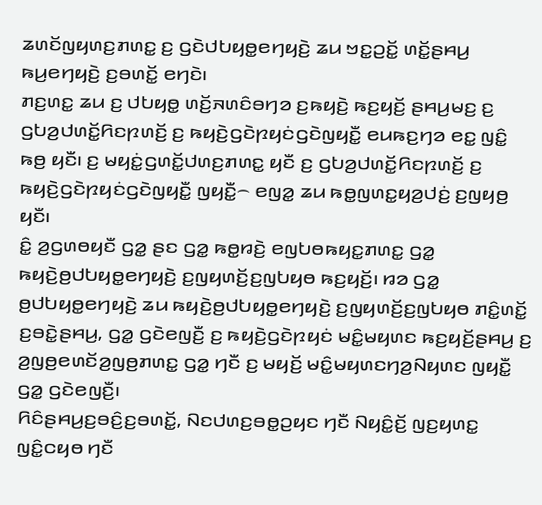ꤘꤛꤢꤩꤜꤟꤛꤢ꤬ꤊꤛꤢ꤭ ꤢ꤬ ꤞꤢꤧꤓꤝꤟꤥ꤭ꤕꤚꤟꤢꤧ꤬ ꤘꤣ ꤠꤢ꤭ꤑꤢꤩ꤭ ꤛꤢꤩ꤭ꤔꤌꤣ꤬ ꤒꤣ꤬ꤕꤚꤟꤢꤧ꤬ ꤢ꤬ꤋꤛꤢꤩ꤭ ꤕꤚꤢꤧ꤯
ꤊꤢ꤬ꤛꤢ꤭ ꤘꤣ ꤢ꤬ ꤓꤝꤟꤥ꤭ ꤛꤢꤩ꤬ꤏꤛꤢꤨꤋꤚꤤ ꤢ꤬ꤒꤟꤢꤧ꤬ ꤒꤢ꤬ꤟꤢꤩ꤬ ꤔꤌꤣ꤬ꤗꤢ꤬ ꤢ꤬ ꤞꤝꤤ꤬ꤓꤛꤢꤩ꤭ꤖꤢꤐꤛꤢꤩ꤬ ꤢ꤬ ꤒꤟꤢꤧ꤬ꤞꤢꤧꤐꤟꤢꤦꤞꤢꤧꤜꤟꤢꤪ꤭ ꤕꤣꤒꤢ꤬ꤚꤤ ꤕꤢ꤭ ꤜꤢꤨ꤭ ꤒꤥ꤬ ꤟꤢꤪ꤯ ꤢ꤬ ꤗꤟꤢꤦ꤭ꤞꤛꤢꤩ꤭ꤓꤛꤢ꤬ꤊꤛꤢ꤭ ꤟꤢꤪ ꤢ꤬ ꤞꤝꤤ꤬ꤓꤛꤢꤩ꤭ꤖꤢꤐꤛꤢꤩ꤬ ꤢ꤬ ꤒꤟꤢꤧ꤬ꤞꤢꤧꤐꤟꤢꤦꤞꤢꤧꤜꤟꤢꤪ꤭ ꤜꤟꤢꤪ꤭꤮ ꤕꤜꤤ꤭ ꤘꤣ ꤒꤥ꤭ꤜꤛꤢ꤭ꤟꤤ꤬ꤓꤢꤦ꤬ ꤢ꤬ꤜꤟꤥ꤬ ꤟꤢꤪ꤯
ꤢꤨ꤭ ꤤ꤬ꤞꤛꤥꤟꤢꤪ ꤞꤤ꤭ ꤔꤢ ꤞꤤ꤭ ꤒꤥ꤭ꤙꤢꤧ꤬ ꤕꤜꤝꤥꤒꤟꤢ꤭ꤊꤛꤢ꤭ ꤞꤤ꤭ ꤒꤟꤢꤧ꤬ꤥ꤬ꤓꤝꤟꤥ꤭ꤕꤚꤟꤢꤧ꤬ ꤢ꤬ꤜꤟꤛꤢꤩ꤬ꤢ꤬ꤜꤝꤟꤥ ꤒꤢ꤬ꤟꤢꤩ꤬꤯ ꤙꤤ ꤞꤤ꤭ ꤥ꤬ꤓꤝꤟꤥ꤭ꤕꤚꤟꤢꤧ꤬ ꤘꤣ ꤒꤟꤢꤧ꤬ꤥ꤬ꤓꤝꤟꤥ꤭ꤕꤚꤟꤢꤧ꤬ ꤢ꤬ꤜꤟꤛꤢꤩ꤬ꤢ꤬ꤜꤝꤟꤥ ꤊꤢꤨ꤭ꤛꤢꤩ꤭ ꤢ꤬ꤋꤢꤧ꤭ꤔꤌꤣ꤬, ꤞꤤ꤭ ꤞꤢꤧꤕꤜꤢꤪ꤬ ꤢ꤬ ꤒꤟꤢꤧ꤬ꤞꤢꤧꤐꤟꤢꤦ ꤗꤢꤨ꤭ꤗꤟꤛꤢ ꤒꤢ꤬ꤟꤢꤩ꤬ꤔꤌꤣ꤬ ꤢ꤬ ꤤ꤬ꤜꤥ꤬ꤕꤛꤢꤩꤤ꤬ꤜꤥ꤬ꤊꤛꤢ꤭ ꤞꤤ꤭ ꤚꤢꤪ ꤢ꤬ ꤗꤟꤢꤩ꤬ ꤗꤢꤨ꤭ꤗꤟꤛꤢꤚꤤ꤬ꤡꤟꤛꤢ ꤜꤟꤢꤪ꤭ ꤞꤤ꤭ ꤞꤢꤧꤕꤜꤢꤪ꤬꤯
ꤖꤢꤨꤔꤌꤣ꤬ꤢ꤬ꤋꤢꤨ꤬ꤢ꤬ꤋꤛꤢꤩ꤭, ꤡꤢꤓꤛꤢ꤬ꤋꤥ꤭ꤑꤟꤢ ꤚꤢꤪ ꤡꤟꤢꤨ꤭ꤢꤩ꤬ ꤜꤢ꤬ꤟꤛꤢ꤭ ꤜꤢꤨ꤭ꤍꤟꤥ ꤚꤢꤪ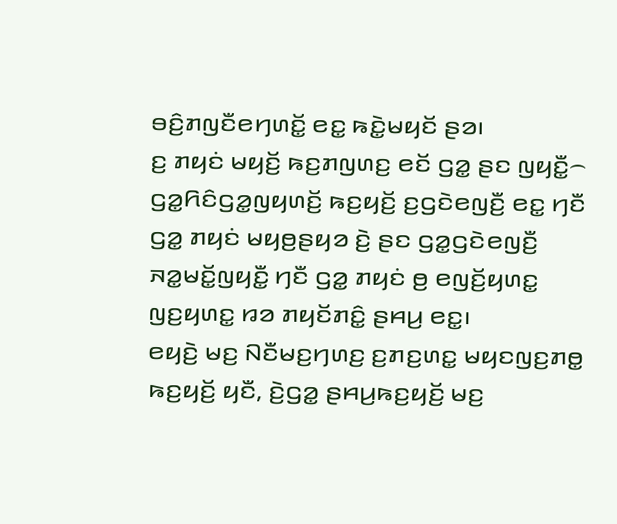ꤋꤢꤨ꤬ꤊꤜꤢꤪꤕꤚꤛꤢꤩ꤭ ꤕꤢ꤭ ꤒꤢꤧ꤭ꤗꤟꤢꤩ ꤔꤤ꤯
ꤢ꤬ ꤊꤟꤢꤦ ꤗꤟꤢꤩ꤬ ꤒꤢ꤬ꤊꤜꤛꤢ꤬ ꤕꤢꤩ ꤞꤤ꤭ ꤔꤢ ꤜꤟꤢꤪ꤭꤮ ꤞꤤ꤭ꤖꤢꤨꤞꤤ꤭ꤜꤟꤛꤢꤩ꤬ ꤒꤢ꤬ꤟꤢꤩ꤬ ꤢ꤬ꤞꤢꤧꤕꤜꤢꤪ꤬ ꤕꤢ꤭ ꤚꤢꤪ ꤞꤤ꤭ ꤊꤟꤢꤦ ꤗꤟꤥ꤬ꤔꤟꤤ ꤢꤧ꤬ ꤔꤢ ꤞꤤ꤭ꤞꤢꤧꤕꤜꤢꤪ꤬ ꤏꤤ꤭ꤗꤢꤩ꤭ꤜꤟꤢꤪ꤭ ꤚꤢꤪ ꤞꤤ꤭ ꤊꤟꤢꤦ ꤥ꤬ ꤕꤜꤢꤩ꤬ꤟꤛꤢ꤭ ꤜꤢ꤬ꤟꤛꤢ꤭ ꤙꤤ ꤊꤟꤢꤩꤊꤢꤨ꤭ ꤔꤌꤣ꤬ ꤕꤢ꤭꤯
ꤕꤟꤢꤧ꤬ ꤗꤢ꤬ ꤡꤢꤪꤗꤢ꤬ꤚꤛꤢ꤬ ꤢ꤬ꤊꤢ꤬ꤛꤢ꤭ ꤗꤟꤢꤜꤢ꤬ꤊꤥ꤭ ꤒꤢ꤬ꤟꤢꤩ꤬ ꤟꤢꤪ, ꤢꤧ꤬ꤞꤤ꤭ ꤔꤌꤣ꤬ꤒꤢ꤬ꤟꤢꤩ꤬ ꤗꤢ꤬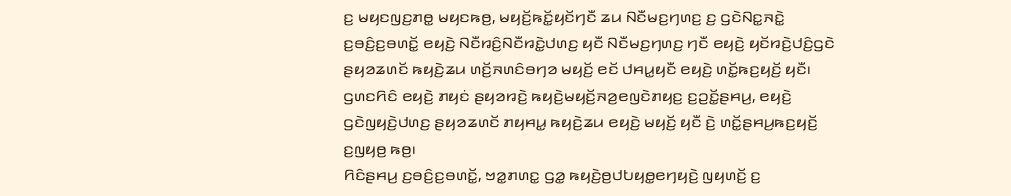ꤢ꤬ ꤗꤟꤢꤜꤢ꤬ꤊꤥ꤭ ꤗꤟꤢꤒꤥ꤬, ꤗꤟꤢꤩ꤬ꤒꤢꤩ꤭ꤟꤢꤩꤚꤢꤪ ꤘꤣ ꤡꤢꤪꤗꤢ꤬ꤚꤛꤢ꤬ ꤢ꤬ ꤞꤢꤧꤡꤢ꤭ꤏꤢꤧ꤭ ꤢ꤬ꤋꤢꤨ꤬ꤢ꤬ꤋꤛꤢꤩ꤭ ꤕꤟꤢꤧ꤬ ꤡꤢꤪꤙꤢꤨ꤬ꤡꤢꤪꤙꤢꤧ꤭ꤓꤛꤢ꤬ ꤟꤢꤪ ꤡꤢꤪꤗꤢ꤬ꤚꤛꤢ꤬ ꤚꤢꤪ ꤕꤟꤢꤧ꤬ ꤟꤢꤩꤙꤢꤧ꤬ꤓꤢꤨ꤬ꤞꤢꤧ ꤔꤟꤤꤘꤛꤢꤩ ꤒꤟꤢꤧ꤬ꤘꤣ ꤛꤢꤩ꤬ꤏꤛꤢꤨꤋꤚꤤ ꤗꤟꤢꤩ꤬ ꤕꤢꤩ ꤓꤌꤣ꤭ꤟꤢꤪ ꤕꤟꤢꤧ꤬ ꤛꤢꤩ꤭ꤒꤢ꤬ꤟꤢꤩ꤬ ꤟꤢꤪ꤯ ꤞꤛꤢꤖꤢꤨ ꤕꤟꤢꤧ꤬ ꤊꤟꤢꤦ ꤔꤟꤤꤙꤢꤧ꤬ ꤒꤟꤢꤧ꤬ꤗꤟꤢꤩ꤬ꤏꤤ꤬ꤕꤜꤢꤧꤊꤟꤢ꤬ ꤢ꤬ꤑꤢꤩ꤭ꤔꤌꤣ꤬, ꤕꤟꤢꤧ꤬ ꤞꤢꤧꤜꤟꤢꤧ꤬ꤓꤛꤢ꤬ ꤔꤟꤤꤘꤛꤢꤩ ꤊꤟꤌꤣ꤭ ꤒꤟꤢꤧ꤬ꤘꤣ ꤕꤟꤢꤧ꤬ ꤗꤟꤢꤩ꤬ ꤟꤢꤪ ꤢꤧ꤬ ꤛꤢꤩ꤭ꤔꤌꤣ꤬ꤒꤢ꤬ꤟꤢꤩ꤬ ꤢ꤬ꤜꤟꤥ꤬ ꤒꤥ꤬꤯
ꤖꤢꤨꤔꤌꤣ꤬ ꤢ꤬ꤋꤢꤨ꤬ꤢ꤬ꤋꤛꤢꤩ꤭, ꤠꤤ꤭ꤊꤛꤢ꤭ ꤞꤤ꤭ ꤒꤟꤢꤧ꤬ꤥ꤬ꤓꤝꤟꤥ꤭ꤕꤚꤟꤢꤧ꤬ ꤜꤟꤛꤢꤩ꤬ ꤢ꤬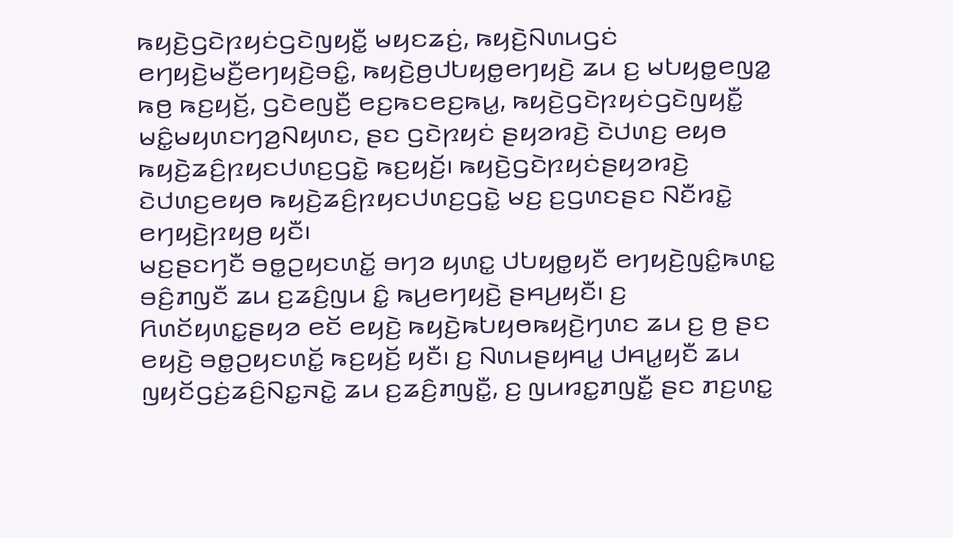ꤒꤟꤢꤧ꤬ꤞꤢꤧꤐꤟꤢꤦꤞꤢꤧꤜꤟꤢꤪ꤭ ꤗꤟꤢꤘꤢꤦ꤬, ꤒꤟꤢꤧ꤬ꤡꤛꤣꤞꤢꤦ ꤕꤚꤟꤢꤧ꤬ꤗꤢꤪ꤬ꤕꤚꤟꤢꤧ꤬ꤋꤢꤨ꤭, ꤒꤟꤢꤧ꤬ꤥ꤬ꤓꤝꤟꤥ꤭ꤕꤚꤟꤢꤧ꤬ ꤘꤣ ꤢ꤬ ꤗꤝꤟꤥ꤭ꤕꤜꤤ꤭ ꤒꤥ꤬ ꤒꤢ꤬ꤟꤢꤩ꤬, ꤞꤢꤧꤕꤜꤢꤪ꤬ ꤕꤢ꤬ꤒꤢꤕꤢ꤬ꤒꤣ꤭, ꤒꤟꤢꤧ꤬ꤞꤢꤧꤐꤟꤢꤦꤞꤢꤧꤜꤟꤢꤪ꤭ ꤗꤢꤨ꤭ꤗꤟꤛꤢꤚꤤ꤬ꤡꤟꤛꤢ, ꤔꤢ ꤞꤢꤧꤐꤟꤢꤦ ꤔꤟꤤꤙꤢꤧ꤬ ꤢꤧꤓꤛꤢ꤬ ꤕꤟꤥ ꤒꤟꤢꤧ꤬ꤘꤢꤨ꤬ꤐꤟꤢꤓꤛꤢ꤬ꤞꤢꤧ꤭ ꤒꤢ꤬ꤟꤢꤩ꤬꤯ ꤒꤟꤢꤧ꤬ꤞꤢꤧꤐꤟꤢꤦꤔꤟꤤꤙꤢꤧ꤬ ꤢꤧꤓꤛꤢ꤬ꤕꤟꤥ ꤒꤟꤢꤧ꤬ꤘꤢꤨ꤬ꤐꤟꤢꤓꤛꤢ꤬ꤞꤢꤧ꤭ ꤗꤢ꤬ ꤢ꤬ꤞꤛꤢꤔꤢ ꤡꤢꤪꤙꤢꤧ꤭ ꤕꤚꤟꤢꤧ꤬ꤐꤟꤥ꤬ ꤟꤢꤪ꤯
ꤗꤢ꤬ꤔꤢꤚꤢꤪ ꤋꤥ꤭ꤑꤟꤢꤛꤢꤩ꤭ ꤋꤚꤤ ꤟꤛꤢ꤭ ꤓꤝꤟꤥ꤭ꤟꤢꤪ ꤕꤚꤟꤢꤧ꤬ꤜꤢꤨ꤭ꤒꤛꤢ꤭ ꤋꤢꤨ꤬ꤊꤜꤢꤪ ꤘꤣ ꤢ꤬ꤘꤢꤨ꤬ꤜꤣ ꤢꤨ꤭ ꤒꤣ꤬ꤕꤚꤟꤢꤧ꤬ ꤔꤌꤣ꤬ꤟꤢꤪ꤯ ꤢ꤬ ꤖꤛꤢꤩꤟꤛꤢ꤭ꤔꤟꤤ ꤕꤢꤩ ꤕꤟꤢꤧ꤬ ꤒꤟꤢꤧ꤬ꤒꤝꤟꤥꤒꤟꤢꤧ꤬ꤚꤛꤢ ꤘꤣ ꤢ꤬ ꤥ꤬ ꤔꤢ ꤕꤟꤢꤧ꤬ ꤋꤥ꤭ꤑꤟꤢꤛꤢꤩ꤭ ꤒꤢ꤬ꤟꤢꤩ꤬ ꤟꤢꤪ꤯ ꤢ꤬ ꤡꤛꤣꤔꤟꤌꤣ꤭ ꤓꤌꤣ꤭ꤟꤢꤪ ꤘꤣ ꤜꤟꤢꤩꤞꤢꤦ꤬ꤘꤢꤨ꤬ꤡꤢ꤭ꤏꤢꤧ꤭ ꤘꤣ ꤢ꤬ꤘꤢꤨ꤬ꤊꤜꤢꤪ꤭, ꤢ꤬ ꤜꤣꤙꤢ꤭ꤊꤜꤢꤪ꤭ ꤔꤢ ꤊꤢ꤬ꤛꤢ꤭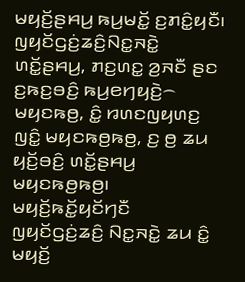ꤗꤟꤢꤩ꤬ꤔꤌꤣ꤬ ꤒꤣ꤬ꤗꤢꤩ꤭ ꤢ꤬ꤊꤢꤨ꤭ꤟꤢꤪ꤯ ꤜꤟꤢꤩꤞꤢꤦ꤬ꤘꤢꤨ꤬ꤡꤢ꤭ꤏꤢꤧ꤭ ꤛꤢꤩ꤭ꤔꤌꤣ꤬, ꤊꤢ꤬ꤛꤢ꤭ ꤤ꤬ꤏꤢꤪ ꤔꤢ ꤢ꤬ꤒꤢ꤬ꤋꤢꤨ꤬ ꤒꤣ꤬ꤕꤚꤟꤢꤧ꤬꤮ ꤗꤟꤢꤒꤥ꤬, ꤢꤨ꤭ ꤙꤛꤢꤜꤟꤛꤢ꤬ ꤜꤢꤨ꤭ ꤗꤟꤢꤒꤥ꤬ꤒꤥ꤬, ꤢ꤬ ꤥ꤬ ꤘꤣ ꤟꤢꤩ꤬ꤋꤢꤨ꤬ ꤛꤢꤩ꤭ꤔꤌꤣ꤬ ꤗꤟꤢꤒꤥ꤬ꤒꤥ꤬꤯
ꤗꤟꤢꤩ꤬ꤒꤢꤩ꤭ꤟꤢꤩꤚꤢꤪ ꤜꤟꤢꤩꤞꤢꤦ꤬ꤘꤢꤨ꤬ ꤡꤢ꤭ꤏꤢꤧ꤭ ꤘꤣ ꤢꤨ꤭ ꤗꤟꤢꤩ꤬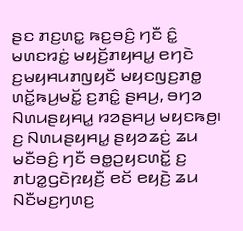ꤔꤢ ꤊꤢ꤬ꤛꤢ꤭ ꤒꤢ꤬ꤋꤢꤨ꤬ ꤚꤢꤪ ꤢꤨ꤭ ꤗꤛꤢꤙꤢꤦ꤭ ꤗꤟꤢꤩ꤬ꤊꤟꤌꤣ꤭ ꤕꤚꤢꤧ ꤢ꤬ꤗꤟꤌꤣꤊꤜꤟꤢꤪ ꤗꤟꤢꤜꤢ꤬ꤊꤥ꤭ ꤛꤢꤩ꤭ꤒꤣ꤬ꤗꤢꤩ꤭ ꤢ꤬ꤊꤢꤨ꤭ ꤔꤌꤣ꤬, ꤋꤚꤤ ꤡꤛꤣꤔꤟꤌꤣ꤭ ꤙꤤꤔꤌꤣ꤬ ꤗꤟꤢꤒꤥ꤬꤯ ꤢ꤬ ꤡꤛꤣꤔꤟꤌꤣ꤭ ꤔꤟꤤꤘꤢꤦ꤬ ꤘꤣ ꤗꤢꤪꤋꤢꤨ꤬ ꤚꤢꤪ ꤋꤥ꤭ꤑꤟꤢꤛꤢꤩ꤭ ꤢ꤬ ꤊꤝꤤ꤭ꤞꤢꤧꤐꤟꤢꤪ꤬ ꤕꤢꤩ ꤕꤟꤢꤧ꤬ ꤘꤣ ꤡꤢꤪꤗꤢ꤬ꤚꤛꤢ꤬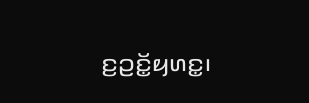ꤢ꤬ꤑꤢꤩ꤭ꤟꤛꤢ꤭꤯